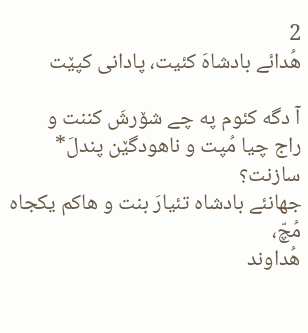2
هُدائے بادشاهَ کئیت، پادانی کپێت

آ دگه کئوم په چے شۆرشَ کننت و
راج چیا مُپت و ناهودگێن پندلَ* سازنت؟
جهانئے بادشاه تئیارَ بنت و هاکم یکجاه مُچّ،
هُداوند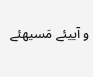و آییئے مَسیهئے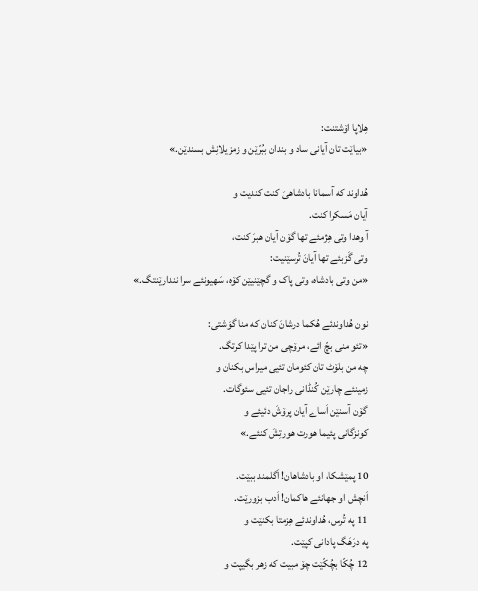هِلاپا اۆشتنت:
«بیاێت تان آیانی ساد و بندان ببُرّێن و زمزیلانِش بسندێن.»

هُداوند که آسمانا بادشاهیَ کنت کندیت و
آیان مَسکرا کنت.
آ وهدا وتی هِژمئے تها گۆن آیان هبرَ کنت،
وتی گَزبئے تها آیانَ تُرسێنیت:
«من وتی بادشاه، وتی پاک و گچێنیێن کۆه، سَهیونئے سرا نندارێنتگ.»

نون هُداوندئے هُکما درشانَ کنان که منا گوَشتی:
«تئو منی بچّ ائے، مرۆچی من ترا پێدا کرتگ.
چه من بلۆٹ تان کئومان تئیی میراس بکنان و
زمینئے چارێن کُنڈانی راجان تئیی سئوگات.
گۆن آسنێن اَساے آیان پرۆشَ دئیئے و
کونزگانی پئیما هورت هورتِشَ کنئے.»

10 پمێشکا، او بادشاهان! اَگلمند ببێت.
اَنچش او جهانئے هاکمان! اَدب بزورێت.
11 په تُرس، هُداوندئے هِزمتا بکنێت و
په درَهَگ پادانی کپێت.
12 چُکّا بچُکّێت چۆ مبیت که زهر بگیپت و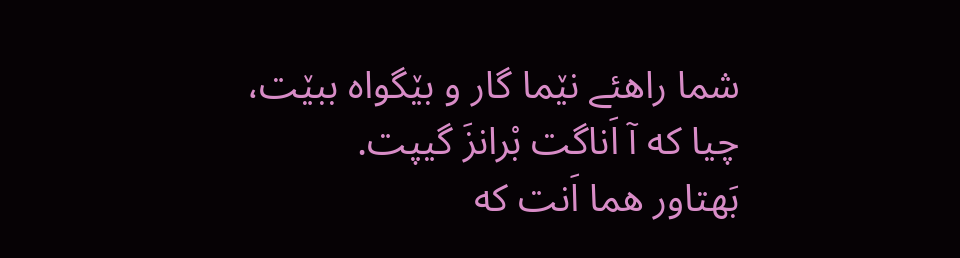شما راهئے نێما گار و بێگواه ببێت،
چیا که آ اَناگت بْرانزَ گیپت.
بَهتاور هما اَنت که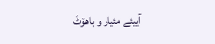آییئے مئیار و باهۆٹَ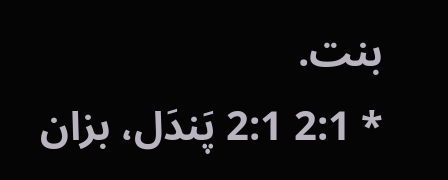بنت.
* 2:1 2:1 پَندَل، بزان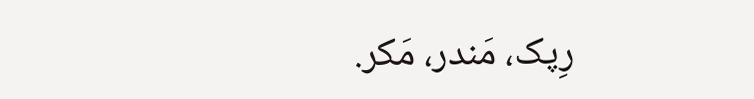رِپک، مَندر، مَکر.